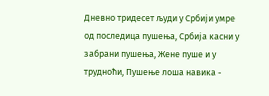Дневно тридесет људи у Србији умре од последица пушења, Србија касни у забрани пушења, Жене пуше и у трудноћи, Пушење лоша навика -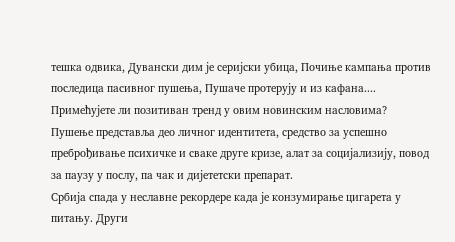тешка одвика, Дувански дим је серијски убица, Почиње кампања против последица пасивног пушења, Пушаче протерују и из кафана.... Примећујете ли позитиван тренд у овим новинским насловима?
Пушење представља део личног идентитета, средство за успешно преброђивање психичке и сваке друге кризе, алат за социјализију, повод за паузу у послу, па чак и дијететски препарат.
Србија спада у неславне рекордере када је конзумирање цигарета у питању. Други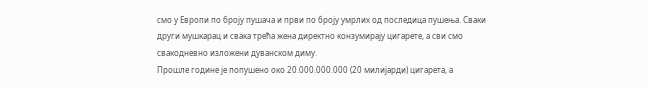смо у Европи по броју пушача и први по броју умрлих од последица пушења. Сваки други мушкарац и свака трећа жена директно конзумирају цигарете, а сви смо свакодневно изложени дуванском диму.
Прошле године је попушено око 20.000.000.000 (20 милијарди) цигарета, а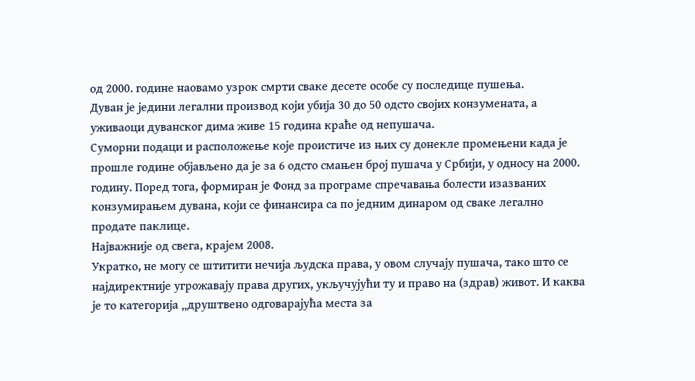од 2000. године наовамо узрок смрти сваке десете особе су последице пушења.
Дуван је једини легални производ који убија 30 до 50 одсто својих конзумената, а уживаоци дуванског дима живе 15 година краће од непушача.
Суморни подаци и расположење које проистиче из њих су донекле промењени када је прошле године објављено да је за 6 одсто смањен број пушача у Србији, у односу на 2000. годину. Поред тога, формиран је Фонд за програме спречавања болести изазваних конзумирањем дувана, који се финансира са по једним динаром од сваке легално продате паклице.
Најважније од свега, крајем 2008.
Укратко, не могу се штитити нечија људска права, у овом случају пушача, тако што се најдиректније угрожавају права других, укључујући ту и право на (здрав) живот. И каква је то категорија „друштвено одговарајућа места за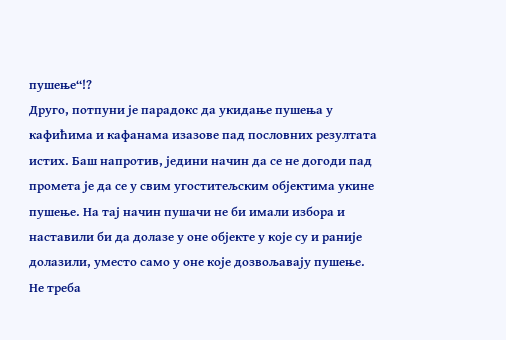пушење“!?
Друго, потпуни је парадокс да укидање пушења у кафићима и кафанама изазове пад пословних резултата истих. Баш напротив, једини начин да се не догоди пад промета је да се у свим угоститељским објектима укине пушење. На тај начин пушачи не би имали избора и наставили би да долазе у оне објекте у које су и раније долазили, уместо само у оне које дозвољавају пушење.
Не треба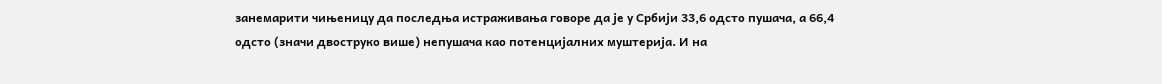занемарити чињеницу да последња истраживања говоре да је у Србији 33,6 одсто пушача, а 66,4 одсто (значи двоструко више) непушача као потенцијалних муштерија. И на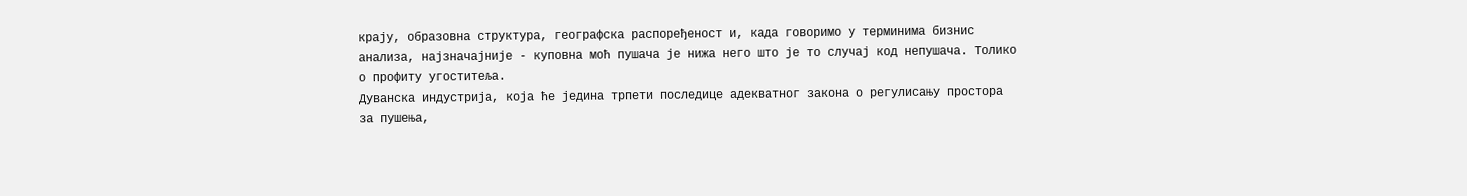крају, образовна структура, географска распоређеност и, када говоримо у терминима бизнис анализа, најзначајније - куповна моћ пушача је нижа него што је то случај код непушача. Толико о профиту угоститеља.
Дуванска индустрија, која ће једина трпети последице адекватног закона о регулисању простора за пушења,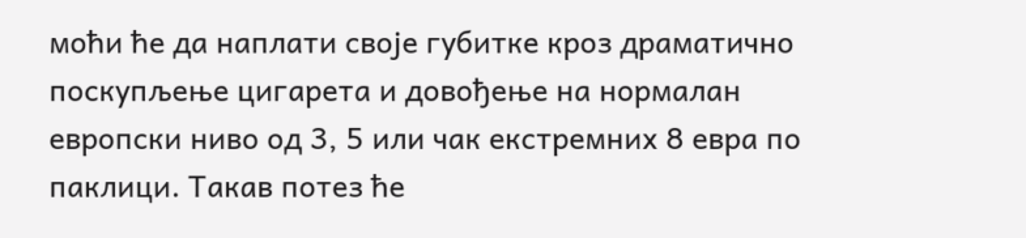моћи ће да наплати своје губитке кроз драматично поскупљење цигарета и довођење на нормалан европски ниво од 3, 5 или чак екстремних 8 евра по паклици. Такав потез ће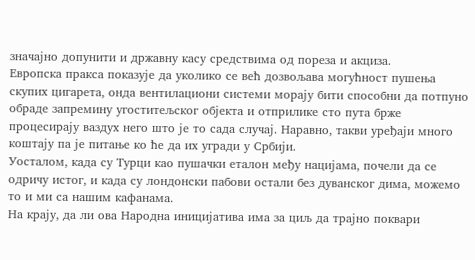значајно допунити и државну касу средствима од пореза и акциза.
Европска пракса показује да уколико се већ дозвољава могућност пушења скупих цигарета, онда вентилациони системи морају бити способни да потпуно обраде запремину угоститељског објекта и отприлике сто пута брже процесирају ваздух него што је то сада случај. Наравно, такви уређаји много коштају па је питање ко ће да их угради у Србији.
Уосталом, када су Турци као пушачки еталон међу нацијама, почели да се одричу истог, и када су лондонски пабови остали без дуванског дима, можемо то и ми са нашим кафанама.
На крају, да ли ова Народна иницијатива има за циљ да трајно поквари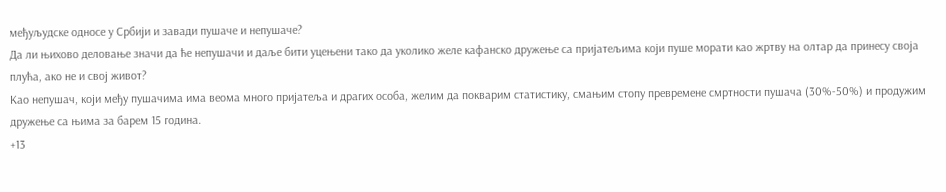међуљудске односе у Србији и завади пушаче и непушаче?
Да ли њихово деловање значи да ће непушачи и даље бити уцењени тако да уколико желе кафанско дружење са пријатељима који пуше морати као жртву на олтар да принесу своја плућа, ако не и свој живот?
Као непушач, који међу пушачима има веома много пријатеља и драгих особа, желим да покварим статистику, смањим стопу превремене смртности пушача (30%-50%) и продужим дружење са њима за барем 15 година.
+13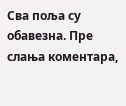Сва поља су обавезна. Пре слања коментара,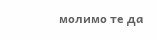молимо те да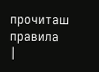прочиташ правила |